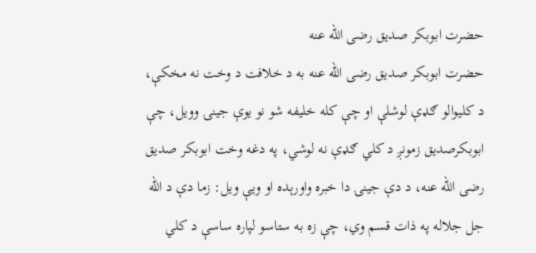حضرت ابوبکر صديق رضی الله عنه
حضرت ابوبکر صديق رضی الله عنه به د خلافت د وخت نه مخکې، د کليوالو ګډې لوشلې او چې کله خليفه شو نو يوې جينۍ وويل، چې ابوبکرصديق زمونږ د کلي ګډې نه لوشي، په دغه وخت ابوبکر صديق رضی الله عنه، د دې جينۍ دا خبره واورېده او ويې ويل: زما دې د الله جل جلاله په ذات قسم وي، چې زه به ستاسو لپاره ساسې د کلي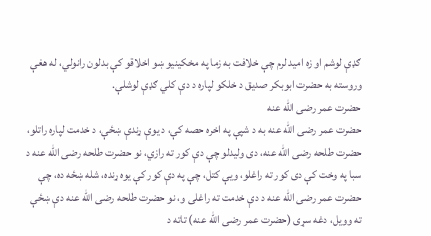ګډې لوشم او زه اميد لرم چې خلافت به زما په مخکينيو ښو اخلاقو کې بدلون رانولي، له هغې وروسته به حضرت ابوبکر صديق د خلکو لپاره د دې کلي ګډې لوشلې.
حضرت عمر رضی الله عنه
حضرت عمر رضی الله عنه به د شپې په اخره حصه کې، د يوې ړندې ښځې، د خدمت لپاره راتلو، حضرت طلحه رضی الله عنه، دی وليدلو چې دې کور ته رازي، نو حضرت طلحه رضی الله عنه د سبا په وخت کې دی کور ته راغلو، ويې کتل، چې په دې کور کې يوه ړنده، شله ښځه ده، چې حضرت عمر رضی الله عنه د دې خدمت ته راغلی و، نو حضرت طلحه رضی الله عنه دې ښځې ته وويل، دغه سړی (حضرت عمر رضی الله عنه) تاته د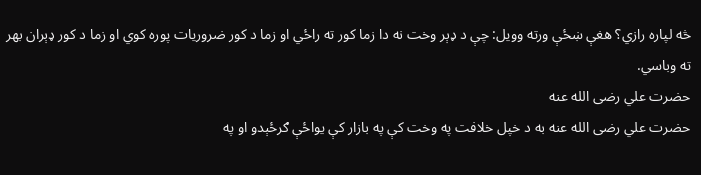څه لپاره رازي؟ هغې ښځې ورته وويل: چې د ډېر وخت نه دا زما کور ته راځي او زما د کور ضروريات پوره کوي او زما د کور ډېران بهر ته وباسي.
حضرت علي رضی الله عنه
حضرت علي رضی الله عنه به د خپل خلافت په وخت کې په بازار کې يواځې ګرځېدو او په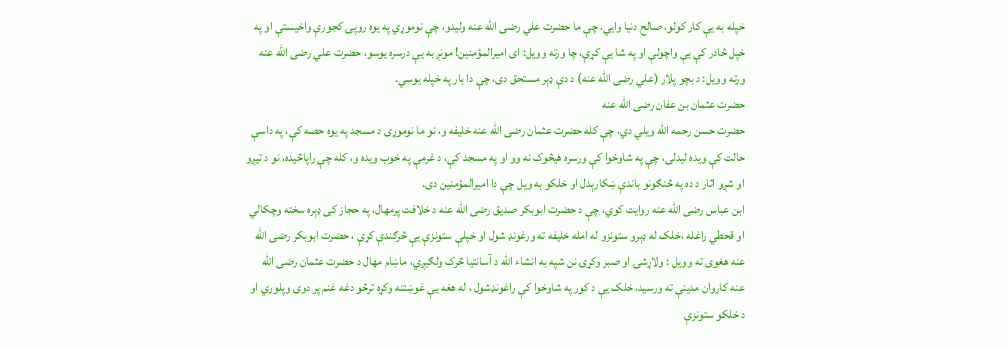خپله به يې کار کولو، صالح دنيا وايي، چې ما حضرت علي رضی الله عنه وليدو، چې نوموړي په يوه روپۍ کجورې واخيستې او په خپل څادر کې يې واچولې او په شا يې کړې، چا ورته وويل: ای اميرالمؤمنين! مونږ به يې درسره يوسو، حضرت علي رضی الله عنه ورته وويل: د بچو پلار (علي رضی الله عنه) د دې ډېر مستحق دی، چې دا بار په خپله يوسي.
حضرت عثمان بن عفان رضی الله عنه
حضرت حسن رحمه الله ويلي دي، چې کله حضرت عثمان رضی الله عنه خليفه و، نو ما نوموړی د مسجد په يوه حصه کې، په داسې حالت کې ويده ليدلی، چې په شاوخوا کې ورسره هيڅوک نه وو او په مسجد کې، د غرمې په خوب ويده و، کله چې راپاڅيده، نو د تيږو او شږو اثار د ده په څنګونو باندې ښکارېدل او خلکو به ويل چې دا اميرالمؤمنين دی.
ابن عباس رضی الله عنه روایت کوي، چې د حضرت ابوبکر صدیق رضی الله عنه د خلافت پرمهال، په حجاز کی ډېره سخته وچکالي او قحطي راغله ،خلک له ډېرو ستونزو له امله خلیفه ته ورغونډ شول او خپلې ستونزې یې څرګندې کړې ، حضرت ابوبکر رضی الله عنه هغوی ته وویل : ولاړشۍ او صبر وکړۍ نن شپه به انشاء الله د آسانتیا څرک ولګیږي، ماښام مهال د حضرت عثمان رضی الله عنه کاروان مدینې ته ورسید، خلک یې د کور په شاوخوا کې راغونډشول ، له هغه یې غوښتنه وکړه ترڅو دغه غنم پر دوی وپلوري او د خلکو ستونزې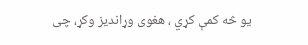یو څه کمې کړي ، هغوی وړاندیز وکړ، چی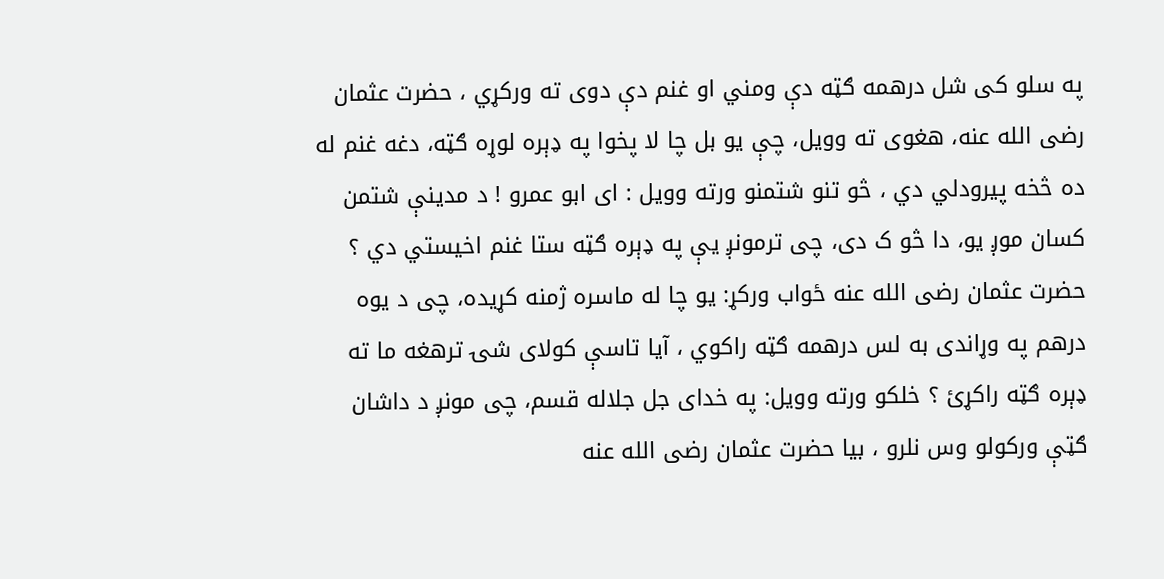په سلو کی شل درهمه ګټه دې ومني او غنم دې دوی ته ورکړي ، حضرت عثمان رضی الله عنه، هغوی ته وویل، چې یو بل چا لا پخوا په ډېره لوړه ګټه، دغه غنم له ده څخه پیرودلي دي ، څو تنو شتمنو ورته وویل : ای ابو عمرو ! د مدینې شتمن کسان موږ یو، دا څو ک دی، چی ترمونږ یې په ډېره ګټه ستا غنم اخیستي دي ؟ حضرت عثمان رضی الله عنه ځواب ورکړ: یو چا له ماسره ژمنه کړیده، چی د یوه درهم په وړاندی به لس درهمه ګټه راکوي ، آیا تاسې کولای شۍ ترهغه ما ته ډېره ګټه راکړئ ؟ خلکو ورته وویل: په خدای جل جلاله قسم، چی مونږ د داشان ګټې ورکولو وس نلرو ، بیا حضرت عثمان رضی الله عنه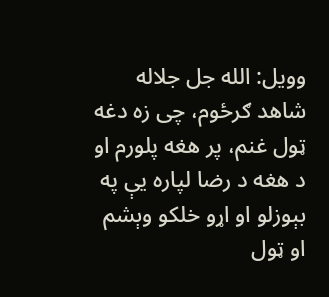وویل: الله جل جلاله شاهد ګرځوم، چی زه دغه ټول غنم، پر هغه پلورم او د هغه د رضا لپاره یې په بېوزلو او اړو خلکو وېشم او ټول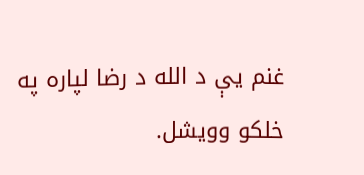غنم یې د الله د رضا لپاره په خلکو وویشل.